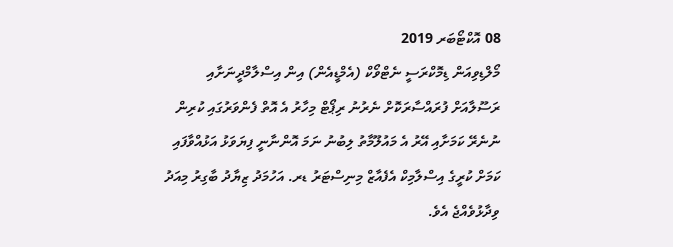08 އޮކްޓޯބަރ 2019
މޯލްޑިވިއަން ޑިމޮކްރަސީ ނެޓްވޯކް (އެމްޑީއެން) އިން އިސްލާމްދީނަށާއި ރަސޫލާއަށް ފުރައްސާރަކޮށް ނެރުނު ރިޕޯޓް މިހާރު އެ އޮތް ފެންވަރުގައި ކުރިން ނުނެރޭ ކަމަށާއި އޭރު އެ މައުލޫމާތު ލިބުނު ނަމަ އޮންނާނީ ފިޔަވަޅު އަޅުއްވާފައި ކަމަށް ކުރީގެ އިސްލާމިކް އެފެއާޒް މިނިސްޓަރު ޑރ. އަހުމަދު ޒިޔާދު ބާގިރު މިއަދު ވިދާޅުވެއްޖެ އެވެ.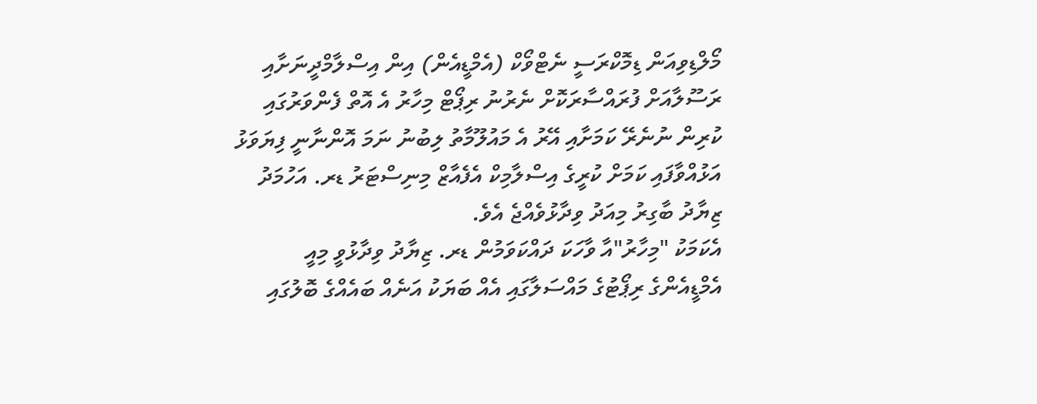މޯލްޑިވިއަން ޑިމޮކްރަސީ ނެޓްވޯކް (އެމްޑީއެން) އިން އިސްލާމްދީނަށާއި ރަސޫލާއަށް ފުރައްސާރަކޮށް ނެރުނު ރިޕޯޓް މިހާރު އެ އޮތް ފެންވަރުގައި ކުރިން ނުނެރޭ ކަމަށާއި އޭރު އެ މައުލޫމާތު ލިބުނު ނަމަ އޮންނާނީ ފިޔަވަޅު އަޅުއްވާފައި ކަމަށް ކުރީގެ އިސްލާމިކް އެފެއާޒް މިނިސްޓަރު ޑރ. އަހުމަދު ޒިޔާދު ބާގިރު މިއަދު ވިދާޅުވެއްޖެ އެވެ.
އެކަމަކު "މިހާރު"އާ ވާހަކަ ދައްކަވަމުން ޑރ. ޒިޔާދު ވިދާޅުވީ މިއީ އެމްޑީއެންގެ ރިޕޯޓުގެ މައްސަލާގައި އެއް ބަޔަކު އަނެއް ބައެއްގެ ބޮލުގައި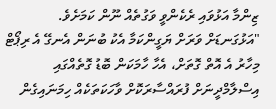ޒިންމާ އަޅުވައި ރެކެންވީ ވަގުތެއް ނޫން ކަމަށެވެ.
"އަޅުގަނޑަށް ވަރަށް ޔަގީންކަމާ އެކު ބުނަން އެނގޭ އެ ރިޕޯޓް މިހާރު އެ އޮތް ގޮތަށް، އެހާ ހާމަކަން ބޮޑު ގޮތެއްގައި އިސްލާމްދީނަށް ފުރައްސާރަކޮށް ވާހަކަތަކެއް ހިމަނައިގެން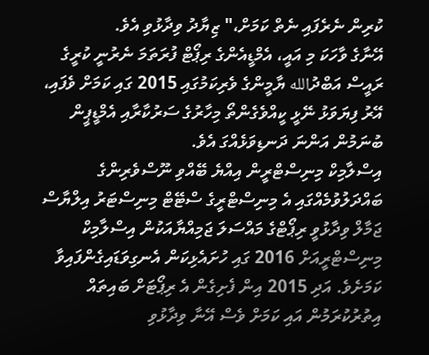ކުރިން ނެރެފައި ނެތް ކަމަށް،" ޒިޔާދު ވިދާޅުވި އެވެ.
އޭނާގެ ވާހަކަ މި އައީ، އެމްޑީއެންގެ ރިޕޯޓް ފުރަތަމަ ނެރުނީ ކުރީގެ ރައީސް އަބްދުالله ޔާމީންގެ ވެރިކަމުގައި 2015 ގައި ކަމަށް ވެފައި، އޭރު ފިޔަވަޅު ނޭޅީ ކީއްވެގެންތޯ މިހާރުގެ ސަރުކާރާއި އެމްޑީޕީން ބުނަމުން އަންނަ ދަނޑިވަޅެއްގަ އެވެ.
އިސްލާމިކް މިނިސްޓްރީން އިއްޔެ ބޭއްވި ނޫސްވެރިންގެ ބައްދަލުވުމެއްގައި އެ މިނިސްޓްރީގެ ސްޓޭޓް މިނިސްޓަރު އިލްޔާސް ޖަމާލް ވިދާޅުވީ ރިޕޯޓްގެ މައްސަލަ ޖަމިއްޔާއަކުން އިސްލާމިކް މިނިސްޓްރީއަށް 2016 ގައި ހުށައެޅިކަން އެނގިވަޑައިގެންފައިވާ ކަމަށެވެ. އަދި 2015 އިން ފެށިގެން އެ ރިޕޯޓަށް ބައިތައް އިތުރުކުރަމުން އައި ކަމަށް ވެސް އޭނާ ވިދާޅުވި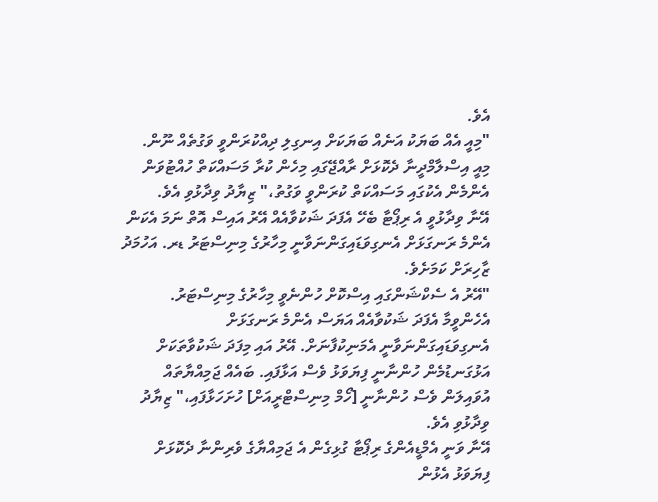އެވެ.
"މިއީ އެއް ބަޔަކު އަނެއް ބަޔަކަށް އިނގިލި ދިއްކުރަންވީ ވަގުތެއް ނޫން. މިއީ އިސްލާމްދީނާ ދެކޮޅަށް ރާއްޖޭގައި މިހެން ކުރާ މަސައްކަތް ހުއްޓުވަން އެންމެން އެކުގައި މަސައްކަތް ކުރަންވީ ވަގުތު،" ޒިޔާދު ވިދާޅުވި އެވެ.
އޭނާ ވިދާޅުވީ އެ ރިޕޯޓާ ބެހޭ އެފަދަ ޝަކުވާއެއް އޭރު އައިސް އޮތް ނަމަ އެކަން އެންމެ ރަނގަޅަށް އެނގިވަޑައިގަންނަވާނީ މިހާރުގެ މިނިސްޓަރު ޑރ. އަހުމަދު ޒާހިރަށް ކަމަށެވެ.
"އޭރު އެ ސެކްޝަންގައި އިސްކޮށް ހުންނެވީ މިހާރުގެ މިނިސްޓަރު. އެހެންވީމާ އެފަދަ ޝަކުވާއެއް އަޔަސް އެންމެ ރަނގަޅަށް އެނގިވަޑައިގަންނަވާނީ އެމަނިކުފާނަށް. އޭރު އައި މިފަދަ ޝަކުވާތަކަށް އަޅުގަނޑުމެން ހުންނާނީ ފިޔަވަޅު ވެސް އަޅާފައި. ބައެއް ޖަމިއްޔާތައް އުވައިލަން ވެސް ހުންނާނީ [ހޯމް މިނިސްޓްރީއަށް] ހުށަހަޅާފައި،" ޒިޔާދު ވިދާޅުވި އެވެ.
އޭނާ ވަނީ އެމްޑީއެންގެ ރިޕޯޓާ ގުޅިގެން އެ ޖަމިއްޔާގެ ވެރިންނާ ދެކޮޅަށް ފިޔަވަޅު އެޅުން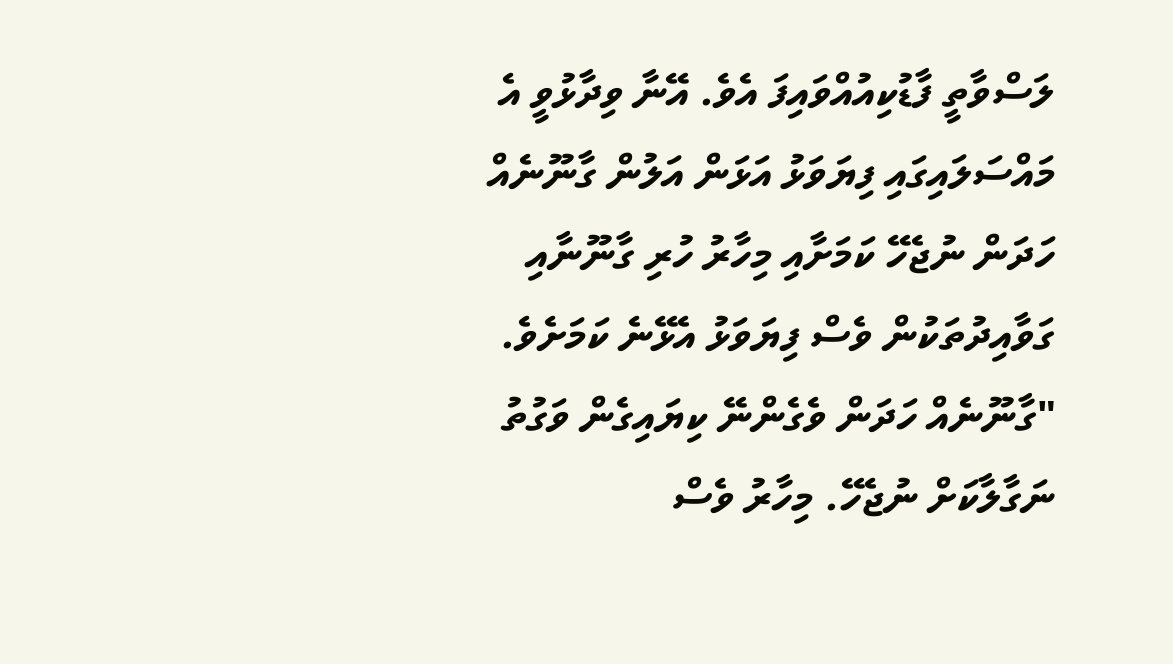ލަސްވާތީ ފާޑުކިއުއްވައިފަ އެވެ. އޭނާ ވިދާޅުވީ އެ މައްސަލައިގައި ފިޔަވަޅު އަޅަން އަލުން ގާނޫނެއް ހަދަން ނުޖެހޭ ކަމަށާއި މިހާރު ހުރި ގާނޫނާއި ގަވާއިދުތަކުން ވެސް ފިޔަވަޅު އެޅޭނެ ކަމަށެވެ.
"ގާނޫނެއް ހަދަން ވެގެންނޭ ކިޔައިގެން ވަގުތު ނަގާލާކަށް ނުޖެހޭ. މިހާރު ވެސް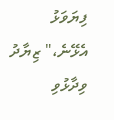ފިޔަވަޅު އެޅޭނެ،" ޒިޔާދު ވިދާޅުވި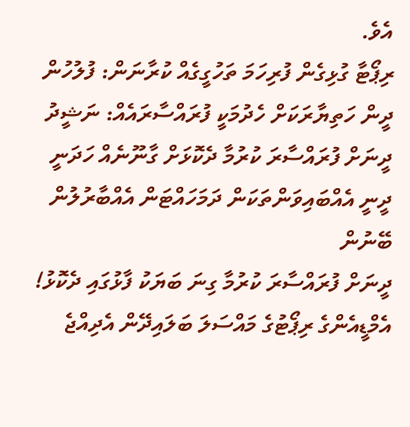އެވެ.
ރިޕޯޓާ ގުޅިގެން ފުރިހަމަ ތަހުގީގެއް ކުރާނަން: ފުލުހުން
ދީން ހަތިޔާރަކަށް ހެދުމަކީ ފުރައްސާރައެއް: ނަޝީދު
ދީނަށް ފުރައްސާރަ ކުރުމާ ދެކޮޅަށް ގާނޫނެއް ހަދަނީ
ދީނީ އެއްބައިވަންތަކަން ދަމަހައްޓަން އެއްބާރުލުން ބޭނުން
ދީނަށް ފުރައްސާރަ ކުރުމާ ގިނަ ބަޔަކު ފާޅުގައި ދެކޮޅު!
އެމްޑީއެންގެ ރިޕޯޓުގެ މައްސަލަ ބަލައިދޭން އެދިއްޖެ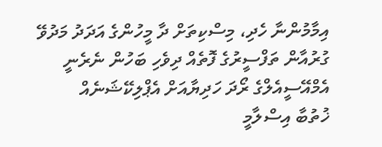އިމާމުންނާ ހެދި، މިސްކިތަށް ދާ މީހުންގެ އަދަދު މަދުވޭ
ގުރުއާން ތަފްސީރުގެ ފޮތެއް ދިވެހި ބަހުން ނެރެނީ
އެމްއޭސީއެލްގެ ރޯދަ ހަދިޔާއަށް އެޕްލިކޭޝަނެއް
ޚުތުބާ އިސްލާމީ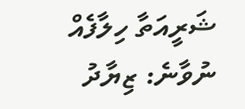ޝަރީއަތާ ހިލާފެއް ނުވާނެ: ޒިޔާދު